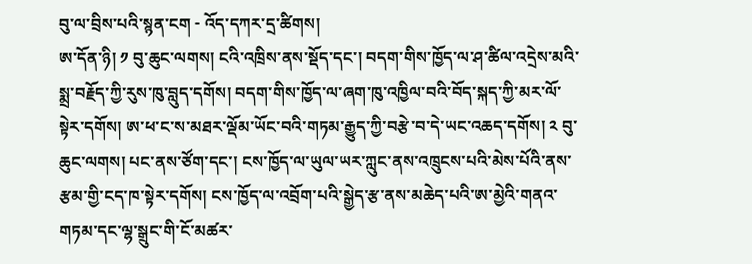བུ་ལ་བྲིས་པའི་སྙན་ངག - འོད་དཀར་དྲ་ཚིགས།
ཨ་དོན་ཉི། ༡ བུ་ཆུང་ལགས། ངའི་འཁྲིས་ནས་སྡོད་དང་། བདག་གིས་ཁྱོད་ལ་ཤ་ཚིལ་འདྲེས་མའི་སྨྲ་བརྗོད་ཀྱི་རུས་ཁུ་བླུད་དགོས། བདག་གིས་ཁྱོད་ལ་ཞག་ཁུ་འཁྱིལ་བའི་བོད་སྐད་ཀྱི་མར་ལོ་སྟེར་དགོས། ཨ་ཕ་ང་ས་མཐར་ལྡོམ་ཡོང་བའི་གཏམ་རྒྱུད་ཀྱི་བརྩེ་བ་དེ་ཡང་འཆད་དགོས། ༢ བུ་ཆུང་ལགས། པང་ནས་ཙོག་དང་། ངས་ཁྱོད་ལ་ཡུལ་ཡར་ཀླུང་ནས་འཁྲུངས་པའི་མེས་པོའི་ནས་རྩམ་གྱི་ངད་ཁ་སྟེར་དགོས། ངས་ཁྱོད་ལ་འབྲོག་པའི་སྒྱེད་རྩ་ནས་མཆེད་པའི་ཨ་མྱེའི་གནའ་གཏམ་དང་ལྷ་སྒྲུང་གི་ངོ་མཚར་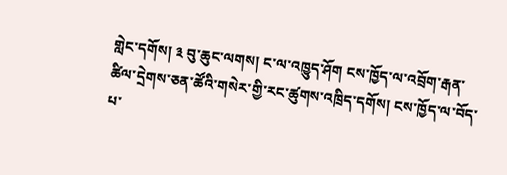གླེང་དགོས། ༣ བུ་ཆུང་ལགས། ང་ལ་འཁྱུད་ཤོག ངས་ཁྱོད་ལ་འབྲོག་རྒན་ཚིལ་དྲེགས་ཅན་ཚོའི་གསེར་གྱི་རང་ཚུགས་འཁྲིད་དགོས། ངས་ཁྱོད་ལ་བོད་པ་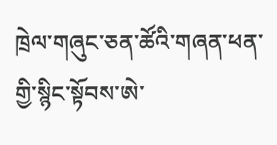ཁྲེལ་གཞུང་ཅན་ཚོའི་གཞན་ཕན་གྱི་སྙིང་སྟོབས་ཨེ་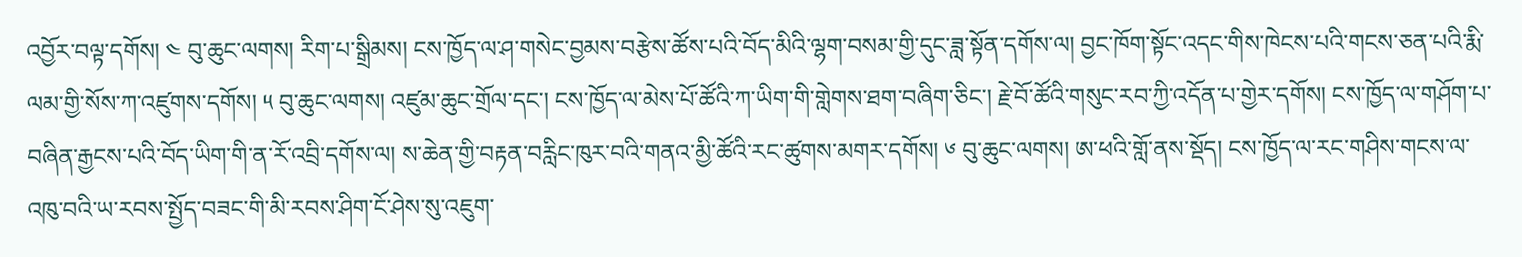འབྱོར་བལྟ་དགོས། ༤ བུ་ཆུང་ལགས། རིག་པ་སྒྲིམས། ངས་ཁྱོད་ལ་ཤ་གསེང་བྱམས་བརྩེས་ཚོས་པའི་བོད་མིའི་ལྷག་བསམ་གྱི་དུང་ཟླ་སྟོན་དགོས་ལ། བྱང་ཁོག་སྟོང་འདང་གིས་ཁེངས་པའི་གངས་ཅན་པའི་རྨི་ལམ་གྱི་སོས་ཀ་འཛུགས་དགོས། ༥ བུ་ཆུང་ལགས། འཛུམ་ཆུང་གྲོལ་དང་། ངས་ཁྱོད་ལ་མེས་པོ་ཚོའི་ཀ་ཡིག་གི་གླེགས་ཐག་བཞིག་ཅིང་། རྗེ་བོ་ཚོའི་གསུང་རབ་ཀྱི་འདོན་པ་གྱེར་དགོས། ངས་ཁྱོད་ལ་གཤོག་པ་བཞིན་རྒྱངས་པའི་བོད་ཡིག་གི་ན་རོ་འབྲི་དགོས་ལ། ས་ཆེན་གྱི་བརྟན་བརླིང་ཁུར་བའི་གནའ་མྱི་ཚོའི་རང་ཚུགས་མགར་དགོས། ༦ བུ་ཆུང་ལགས། ཨ་ཕའི་གློ་ནས་སྡོད། ངས་ཁྱོད་ལ་རང་གཤིས་གངས་ལ་འཁུ་བའི་ཡ་རབས་སྤྱོད་བཟང་གི་མི་རབས་ཤིག་ངོ་ཤེས་སུ་འཇུག་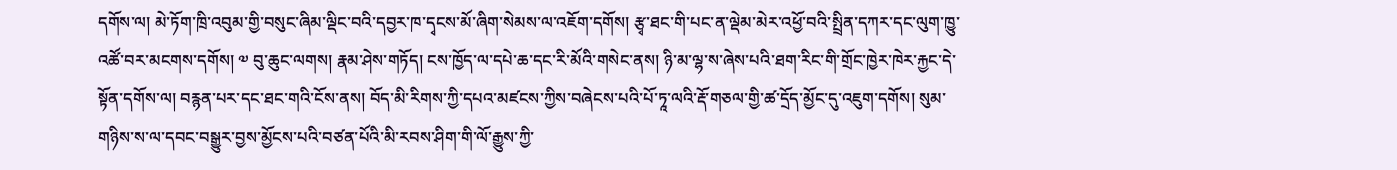དགོས་ལ། མེ་ཏོག་ཁྲི་འབུམ་གྱི་བསུང་ཞིམ་ལྡིང་བའི་དབྱར་ཁ་དྭངས་མོ་ཞིག་སེམས་ལ་འཇོག་དགོས། རྩྭ་ཐང་གི་པང་ན་ལྡེམ་མེར་འཕྱོ་བའི་སྤྲིན་དཀར་དང་ལུག་ཁྱུ་འཚོ་བར་མངགས་དགོས། ༧ བུ་ཆུང་ལགས། རྣམ་ཤེས་གཏོད། ངས་ཁྱོད་ལ་དཔེ་ཆ་དང་རི་མོའི་གསེང་ནས། ཉི་མ་ལྷ་ས་ཞེས་པའི་ཐག་རིང་གི་གྲོང་ཁྱེར་ཁེར་རྐྱང་དེ་སྟོན་དགོས་ལ། བརྙན་པར་དང་ཐང་གའི་ངོས་ནས། བོད་མི་རིགས་ཀྱི་དཔའ་མཛངས་ཀྱིས་བཞེངས་པའི་པོ་ཏཱ་ལའི་རྡོ་གཅལ་གྱི་ཚ་དྲོད་མྱོང་དུ་འཇུག་དགོས། སུམ་གཉིས་ས་ལ་དབང་བསྒྱུར་བྱས་མྱོངས་པའི་བཙན་པོའི་མི་རབས་ཤིག་གི་ལོ་རྒྱུས་ཀྱི་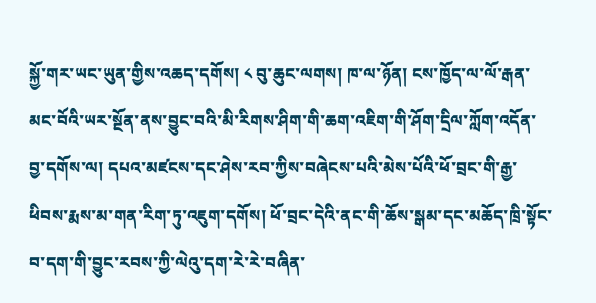སྐྱོ་གར་ཡང་ཡུན་གྱིས་འཆད་དགོས། ༨ བུ་ཆུང་ལགས། ཁ་ལ་ཉོན། ངས་ཁྱོད་ལ་ལོ་རྒན་མང་བོའི་ཡར་སྔོན་ནས་བྱུང་བའི་མི་རིགས་ཤིག་གི་ཆག་འཇིག་གི་ཤོག་དྲིལ་ཀློག་འདོན་བྱ་དགོས་ལ། དཔའ་མཛངས་དང་ཤེས་རབ་ཀྱིས་བཞེངས་པའི་མེས་པོའི་ཕོ་བྲང་གི་རྒྱ་ཕིབས་རྨས་མ་གན་རིག་ཏུ་འཇུག་དགོས། ཕོ་བྲང་དེའི་ནང་གི་ཆོས་སྒམ་དང་མཆོད་ཁྲི་སྟོང་བ་དག་གི་བྱུང་རབས་ཀྱི་ལེའུ་དག་རེ་རེ་བཞིན་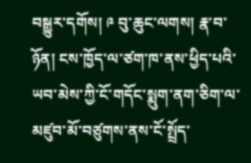བསྒྱུར་དགོས། ༩ བུ་ཆུང་ལགས། རྣ་བ་ཉོན། ངས་ཁྱོད་ལ་ཙག་ཁ་ནས་ཕྱིད་པའི་ཡབ་མེས་ཀྱི་ངོ་གདོང་སྨུག་ནག་ཅིག་ལ་མཛུབ་མོ་བཙུགས་ནས་ངོ་སྤྲོད་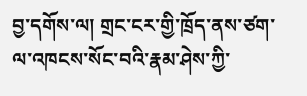བྱ་དགོས་ལ། གྲང་ངར་གྱི་ཁྲོད་ནས་ཙག་ལ་འཁངས་སོང་བའི་རྣམ་ཤེས་ཀྱི་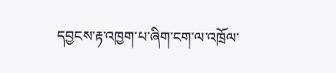དབྱངས་རྟ་འཁྱག་པ་ཞིག་ངག་ལ་འཁྲོལ་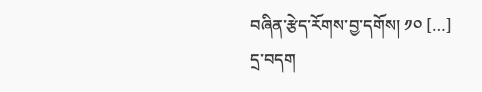བཞིན་རྩེད་རོགས་བྱ་དགོས། ༡༠ […]
དྲ་བདག